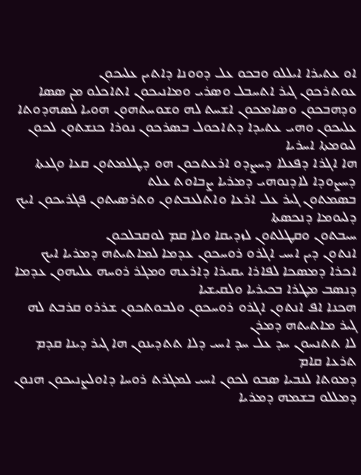ܐܘ ܥܬܝܪܐ ܐܝܠܠܘ ܘܒܟܘ ܥܠ ܕܘܘܢܐ ܕܐܬܝܢ ܥܠܝܟܘܢ
ܥܘܬܪܟܘܢ ܓܝܪ ܐܬܚܒܠ ܘܤܪܝ ܘܡܐܢܝܟܘܢ ܐܬܐܟܠܘ ܡܢ ܤܤܐ
ܘܕܗܒܟܘܢ ܘܤܐܡܟܘܢ ܐܫܚܬ ܠܗ ܘܫܘܚܬܗܘܢ ܗܘܝܐ ܠܤܗܕܘܬܐ ܥܠܝܟܘܢ ܘܗܝ ܥܬܝܕܐ ܕܬܐܟܘܠ ܒܤܪܟܘܢ ܢܘܪܐ ܟܢܫܬܘܢ ܠܟܘܢ ܠܝܘܡܬܐ ܐܚܪܝܐ
ܗܐ ܐܓܪܐ ܕܦܥܠܐ ܕܚܨܕܘ ܐܪܥܬܟܘܢ ܗܘ ܕܛܠܡܬܘܢ ܩܥܐ ܘܓܥܬܐ ܕܚܨܘܕܐ ܠܐܕܢܘܗܝ ܕܡܪܝܐ ܨܒܐܘܬ ܥܠܬ
ܒܤܡܬܘܢ ܓܝܪ ܥܠ ܐܪܥܐ ܘܐܬܠܥܒܬܘܢ ܘܬܪܤܝܬܘܢ ܦܓܪܝܟܘܢ ܐܝܟ ܕܠܝܘܡܐ ܕܢܟܤܬܐ
ܚܝܒܬܘܢ ܘܩܛܠܬܘܢ ܠܙܕܝܩܐ ܘܠܐ ܩܡ ܠܘܩܒܠܟܘܢ
ܐܢܬܘܢ ܕܝܢ ܐܚܝ ܐܓܪܘ ܪܘܚܟܘܢ ܥܕܡܐ ܠܡܐܬܝܬܗ ܕܡܪܝܐ ܐܝܟ ܐܟܪܐ ܕܡܤܟܐ ܠܦܐܪܐ ܝܩܝܪܐ ܕܐܪܥܗ ܘܡܓܪ ܪܘܚܗ ܥܠܝܗܘܢ ܥܕܡܐ ܕܢܤܒ ܡܛܪܐ ܒܟܝܪܝܐ ܘܠܩܝܫܝܐ
ܗܟܢܐ ܐܦ ܐܢܬܘܢ ܐܓܪܘ ܪܘܚܟܘܢ ܘܠܒܘܬܟܘܢ ܫܪܪܘ ܩܪܒܬ ܠܗ ܓܝܪ ܡܐܬܝܬܗ ܕܡܪܢ
ܠܐ ܬܬܢܚܘܢ ܚܕ ܥܠ ܚܕ ܐܚܝ ܕܠܐ ܬܬܕܝܢܘܢ ܗܐ ܓܝܪ ܕܝܢܐ ܩܕܡ ܬܪܥܐ ܩܐܡ
ܕܡܘܬܐ ܠܢܒܝܐ ܤܒܘ ܠܟܘܢ ܐܚܝ ܠܡܓܪܬ ܪܘܚܐ ܕܐܘܠܨܢܝܟܘܢ ܗܢܘܢ ܕܡܠܠܘ ܒܫܡܗ ܕܡܪܝܐ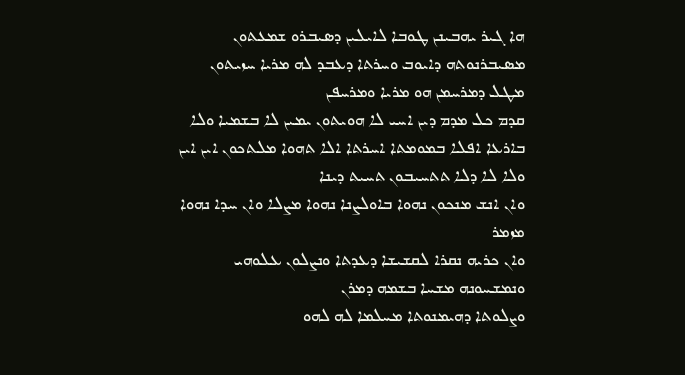ܗܐ ܓܝܪ ܝܗܒܝܢܢ ܛܘܒܐ ܠܐܝܠܝܢ ܕܤܝܒܪܘ ܫܡܥܬܘܢ ܡܤܝܒܪܢܘܬܗ ܕܐܝܘܒ ܘܚܪܬܐ ܕܥܒܕ ܠܗ ܡܪܝܐ ܚܙܝܬܘܢ ܡܛܠ ܕܡܪܚܡܢ ܗܘ ܡܪܝܐ ܘܡܪܚܦܢ
ܩܕܡ ܟܠ ܡܕܡ ܕܝܢ ܐܚܝ ܠܐ ܗܘܝܬܘܢ ܝܡܝܢ ܠܐ ܒܫܡܝܐ ܘܠܐ ܒܐܪܥܐ ܐܦܠܐ ܒܡܘܡܬܐ ܐܚܪܬܐ ܐܠܐ ܬܗܘܐ ܡܠܬܟܘܢ ܐܝܢ ܐܝܢ ܘܠܐ ܠܐ ܕܠܐ ܬܬܚܝܒܘܢ ܬܚܝܬ ܕܝܢܐ
ܘܐܢ ܐܢܫ ܡܢܟܘܢ ܢܗܘܐ ܒܐܘܠܨܢܐ ܢܗܘܐ ܡܨܠܐ ܘܐܢ ܚܕܐ ܢܗܘܐ ܡܙܡܪ
ܘܐܢ ܟܪܝܗ ܢܩܪܐ ܠܩܫܝܫܐ ܕܥܕܬܐ ܘܢܨܠܘܢ ܥܠܘܗܝ ܘܢܡܫܚܘܢܗ ܡܫܚܐ ܒܫܡܗ ܕܡܪܢ
ܘܨܠܘܬܐ ܕܗܝܡܢܘܬܐ ܡܚܠܡܐ ܠܗ ܠܗܘ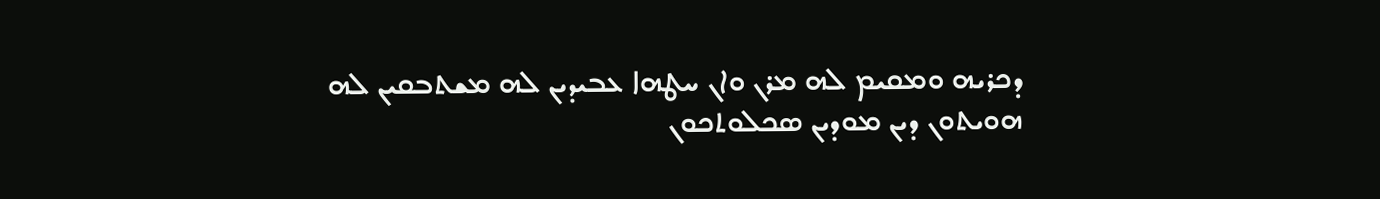ܕܟܪܝܗ ܘܡܩܝܡ ܠܗ ܡܪܢ ܘܐܢ ܚܛܗܐ ܥܒܝܕܝܢ ܠܗ ܡܫܬܒܩܝܢ ܠܗ
ܗܘܝܬܘܢ ܕܝܢ ܡܘܕܝܢ ܤܟܠܘܬܟܘܢ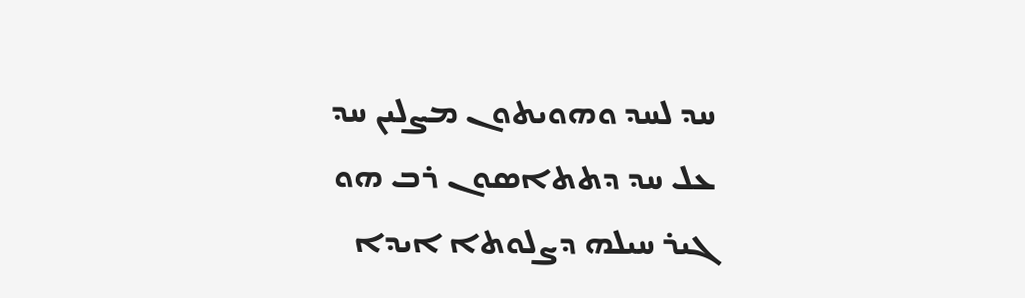ܚܕ ܠܚܕ ܘܗܘܝܬܘܢ ܡܨܠܝܢ ܚܕ ܥܠ ܚܕ ܕܬܬܐܤܘܢ ܪܒ ܗܘ ܓܝܪ ܚܝܠܗ ܕܨܠܘܬܐ ܐܝܕܐ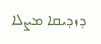ܕܙܕܝܩܐ ܡܨܠܐ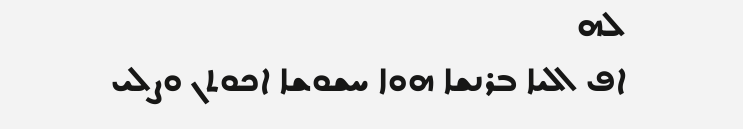ܠܗ
ܐܦ ܐܠܝܐ ܒܪܢܫܐ ܗܘܐ ܚܫܘܫܐ ܐܟܘܬܢ ܘܨܠܝ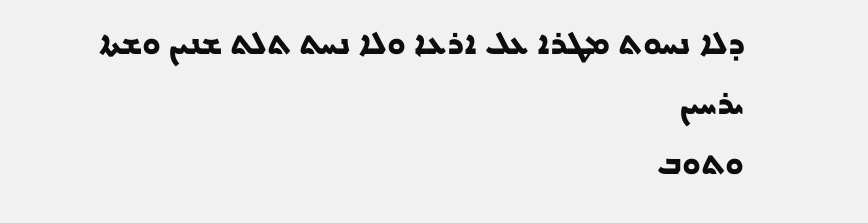ܕܠܐ ܢܚܘܬ ܡܛܪܐ ܥܠ ܐܪܥܐ ܘܠܐ ܢܚܬ ܬܠܬ ܫܢܝܢ ܘܫܬܐ ܝܪܚܝܢ
ܘܬܘܒ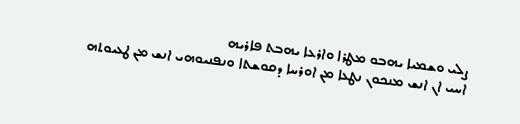ܨܠܝ ܘܫܡܝܐ ܝܗܒܘ ܡܛܪܐ ܘܐܪܥܐ ܝܗܒܬ ܦܐܪܝܗ
ܐܚܝ ܐܢ ܐܢܫ ܡܢܟܘܢ ܢܛܥܐ ܡܢ ܐܘܪܚܐ ܕܩܘܫܬܐ ܘܢܦܢܝܘܗܝ ܐܢܫ ܡܢ ܛܥܝܘܬܗ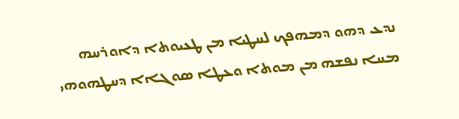ܢܕܥ ܕܗܘ ܕܡܗܦܟ ܠܚܛܝܐ ܡܢ ܛܥܝܘܬܐ ܕܐܘܪܚܗ ܡܚܐ ܢܦܫܗ ܡܢ ܡܘܬܐ ܘܥܛܐ ܤܘܓܐܐ ܕܚܛܗܘܗܝ